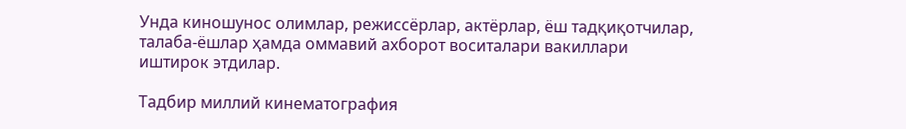Унда киношунос олимлар, режиссёрлар, актёрлар, ёш тадқиқотчилар, талаба-ёшлар ҳамда оммавий ахборот воситалари вакиллари иштирок этдилар.

Тадбир миллий кинематография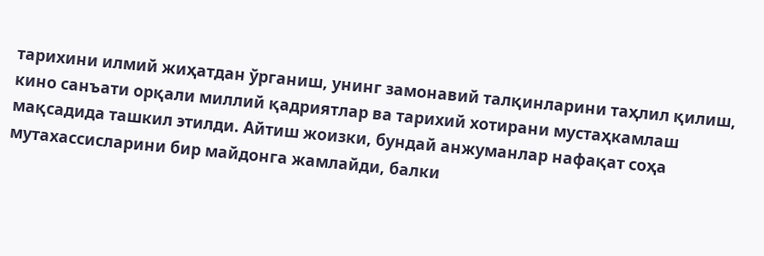тарихини илмий жиҳатдан ўрганиш, унинг замонавий талқинларини таҳлил қилиш, кино санъати орқали миллий қадриятлар ва тарихий хотирани мустаҳкамлаш мақсадида ташкил этилди. Айтиш жоизки, бундай анжуманлар нафақат соҳа мутахассисларини бир майдонга жамлайди, балки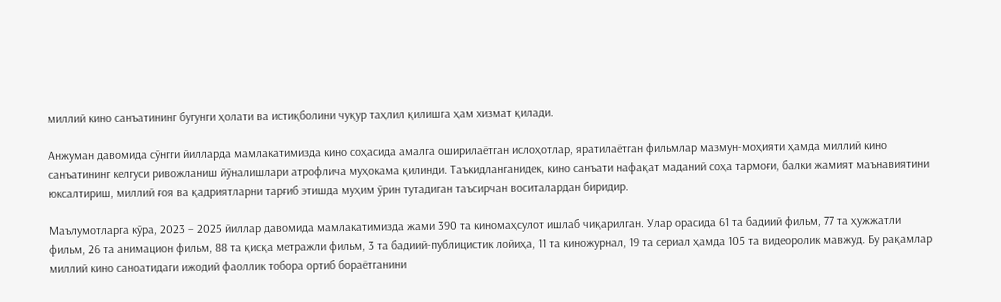миллий кино санъатининг бугунги ҳолати ва истиқболини чуқур таҳлил қилишга ҳам хизмат қилади.

Анжуман давомида сўнгги йилларда мамлакатимизда кино соҳасида амалга оширилаётган ислоҳотлар, яратилаётган фильмлар мазмун-моҳияти ҳамда миллий кино санъатининг келгуси ривожланиш йўналишлари атрофлича муҳокама қилинди. Таъкидланганидек, кино санъати нафақат маданий соҳа тармоғи, балки жамият маънавиятини юксалтириш, миллий ғоя ва қадриятларни тарғиб этишда муҳим ўрин тутадиган таъсирчан воситалардан биридир.

Маълумотларга кўра, 2023 – 2025 йиллар давомида мамлакатимизда жами 390 та киномаҳсулот ишлаб чиқарилган. Улар орасида 61 та бадиий фильм, 77 та ҳужжатли фильм, 26 та анимацион фильм, 88 та қисқа метражли фильм, 3 та бадиий-публицистик лойиҳа, 11 та киножурнал, 19 та сериал ҳамда 105 та видеоролик мавжуд. Бу рақамлар миллий кино саноатидаги ижодий фаоллик тобора ортиб бораётганини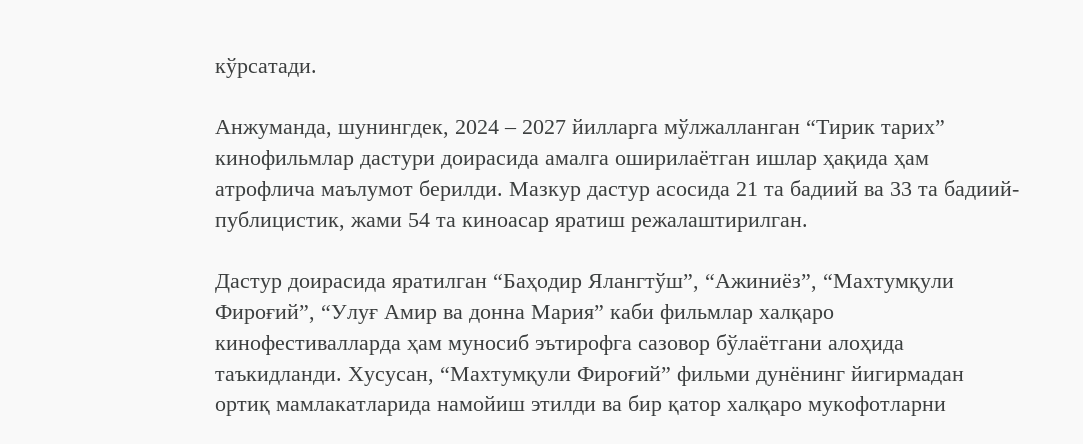кўрсатади.

Анжуманда, шунингдек, 2024 – 2027 йилларга мўлжалланган “Тирик тарих” кинофильмлар дастури доирасида амалга оширилаётган ишлар ҳақида ҳам атрофлича маълумот берилди. Мазкур дастур асосида 21 та бадиий ва 33 та бадиий-публицистик, жами 54 та киноасар яратиш режалаштирилган.

Дастур доирасида яратилган “Баҳодир Ялангтўш”, “Ажиниёз”, “Махтумқули Фироғий”, “Улуғ Амир ва донна Мария” каби фильмлар халқаро кинофестивалларда ҳам муносиб эътирофга сазовор бўлаётгани алоҳида таъкидланди. Хусусан, “Махтумқули Фироғий” фильми дунёнинг йигирмадан ортиқ мамлакатларида намойиш этилди ва бир қатор халқаро мукофотларни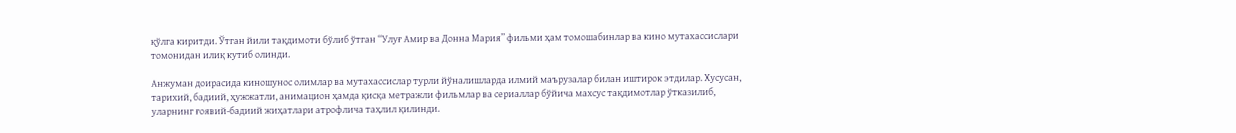қўлга киритди. Ўтган йили тақдимоти бўлиб ўтган “Улуғ Амир ва Донна Мария” фильми ҳам томошабинлар ва кино мутахассислари томонидан илиқ кутиб олинди.

Анжуман доирасида киношунос олимлар ва мутахассислар турли йўналишларда илмий маърузалар билан иштирок этдилар. Хусусан, тарихий, бадиий, ҳужжатли, анимацион ҳамда қисқа метражли фильмлар ва сериаллар бўйича махсус тақдимотлар ўтказилиб, уларнинг ғоявий-бадиий жиҳатлари атрофлича таҳлил қилинди.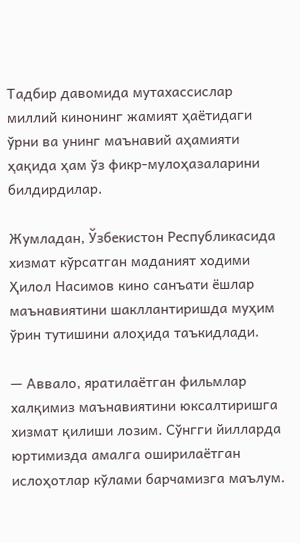Тадбир давомида мутахассислар миллий кинонинг жамият ҳаётидаги ўрни ва унинг маънавий аҳамияти ҳақида ҳам ўз фикр-мулоҳазаларини билдирдилар.

Жумладан, Ўзбекистон Республикасида хизмат кўрсатган маданият ходими Ҳилол Насимов кино санъати ёшлар маънавиятини шакллантиришда муҳим ўрин тутишини алоҳида таъкидлади.

— Аввало, яратилаётган фильмлар халқимиз маънавиятини юксалтиришга хизмат қилиши лозим. Сўнгги йилларда юртимизда амалга оширилаётган ислоҳотлар кўлами барчамизга маълум.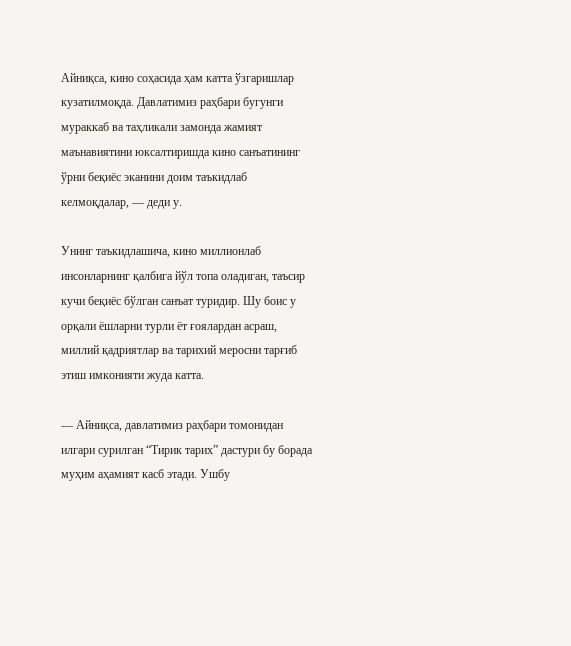Айниқса, кино соҳасида ҳам катта ўзгаришлар кузатилмоқда. Давлатимиз раҳбари бугунги мураккаб ва таҳликали замонда жамият маънавиятини юксалтиришда кино санъатининг ўрни беқиёс эканини доим таъкидлаб келмоқдалар, — деди у.

Унинг таъкидлашича, кино миллионлаб инсонларнинг қалбига йўл топа оладиган, таъсир кучи беқиёс бўлган санъат туридир. Шу боис у орқали ёшларни турли ёт ғоялардан асраш, миллий қадриятлар ва тарихий меросни тарғиб этиш имконияти жуда катта.

— Айниқса, давлатимиз раҳбари томонидан илгари сурилган “Тирик тарих” дастури бу борада муҳим аҳамият касб этади. Ушбу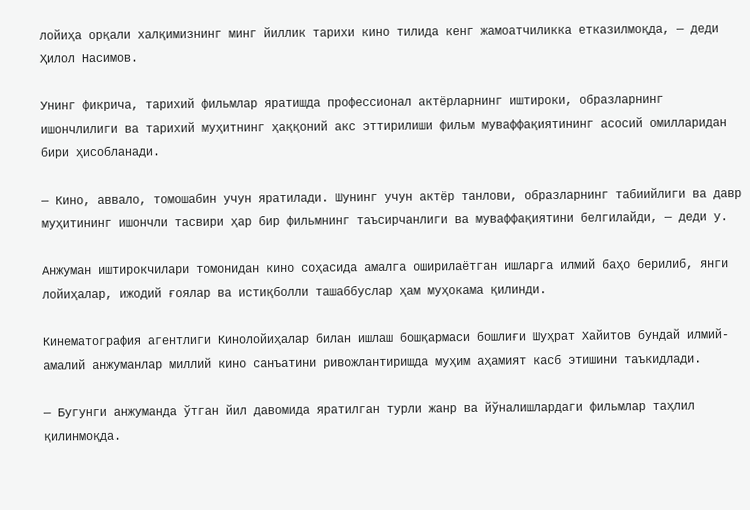лойиҳа орқали халқимизнинг минг йиллик тарихи кино тилида кенг жамоатчиликка етказилмоқда, — деди Ҳилол Насимов.

Унинг фикрича, тарихий фильмлар яратишда профессионал актёрларнинг иштироки, образларнинг ишончлилиги ва тарихий муҳитнинг ҳаққоний акс эттирилиши фильм муваффақиятининг асосий омилларидан бири ҳисобланади.

— Кино, аввало, томошабин учун яратилади. Шунинг учун актёр танлови, образларнинг табиийлиги ва давр муҳитининг ишончли тасвири ҳар бир фильмнинг таъсирчанлиги ва муваффақиятини белгилайди, — деди у.

Анжуман иштирокчилари томонидан кино соҳасида амалга оширилаётган ишларга илмий баҳо берилиб, янги лойиҳалар, ижодий ғоялар ва истиқболли ташаббуслар ҳам муҳокама қилинди.

Кинематография агентлиги Кинолойиҳалар билан ишлаш бошқармаси бошлиғи Шуҳрат Хайитов бундай илмий-амалий анжуманлар миллий кино санъатини ривожлантиришда муҳим аҳамият касб этишини таъкидлади.

— Бугунги анжуманда ўтган йил давомида яратилган турли жанр ва йўналишлардаги фильмлар таҳлил қилинмоқда.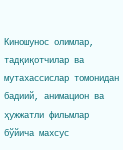Киношунос олимлар, тадқиқотчилар ва мутахассислар томонидан бадиий, анимацион ва ҳужжатли фильмлар бўйича махсус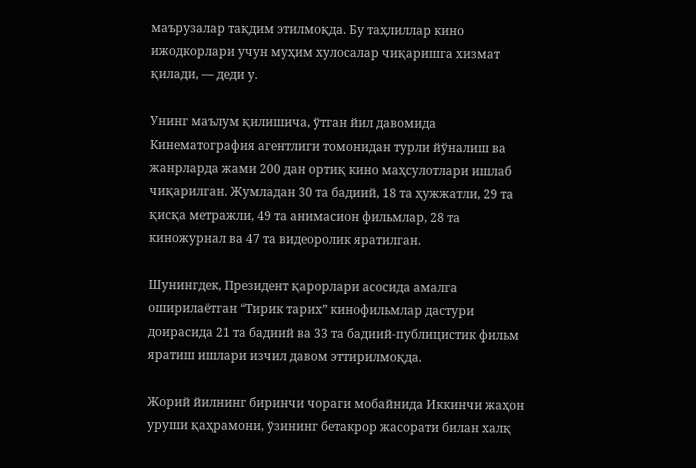маърузалар тақдим этилмоқда. Бу таҳлиллар кино ижодкорлари учун муҳим хулосалар чиқаришга хизмат қилади, — деди у.

Унинг маълум қилишича, ўтган йил давомида Кинематография агентлиги томонидан турли йўналиш ва жанрларда жами 200 дан ортиқ кино маҳсулотлари ишлаб чиқарилган. Жумладан 30 та бадиий, 18 та ҳужжатли, 29 та қисқа метражли, 49 та анимасион фильмлар, 28 та киножурнал ва 47 та видеоролик яратилган.

Шунингдек, Президент қарорлари асосида амалга оширилаётган “Тирик тарих” кинофильмлар дастури доирасида 21 та бадиий ва 33 та бадиий-публицистик фильм яратиш ишлари изчил давом эттирилмоқда.

Жорий йилнинг биринчи чораги мобайнида Иккинчи жаҳон уруши қаҳрамони, ўзининг бетакрор жасорати билан халқ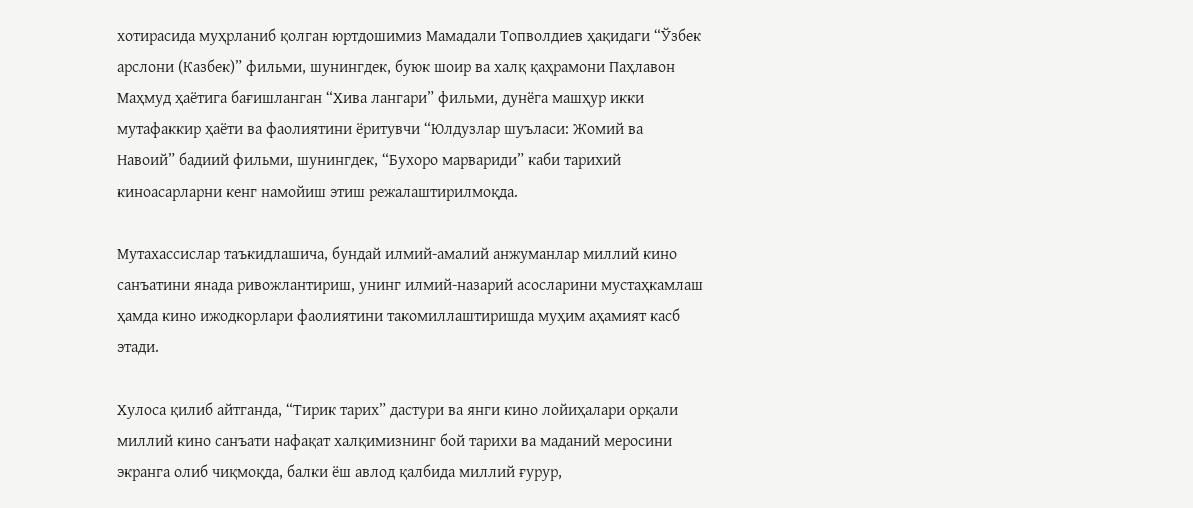хотирасида муҳрланиб қолган юртдошимиз Мамадали Топволдиев ҳақидаги “Ўзбек арслони (Казбек)” фильми, шунингдек, буюк шоир ва халқ қаҳрамони Паҳлавон Маҳмуд ҳаётига бағишланган “Хива лангари” фильми, дунёга машҳур икки мутафаккир ҳаёти ва фаолиятини ёритувчи “Юлдузлар шуъласи: Жомий ва Навоий” бадиий фильми, шунингдек, “Бухоро марвариди” каби тарихий киноасарларни кенг намойиш этиш режалаштирилмоқда.

Мутахассислар таъкидлашича, бундай илмий-амалий анжуманлар миллий кино санъатини янада ривожлантириш, унинг илмий-назарий асосларини мустаҳкамлаш ҳамда кино ижодкорлари фаолиятини такомиллаштиришда муҳим аҳамият касб этади.

Хулоса қилиб айтганда, “Тирик тарих” дастури ва янги кино лойиҳалари орқали миллий кино санъати нафақат халқимизнинг бой тарихи ва маданий меросини экранга олиб чиқмоқда, балки ёш авлод қалбида миллий ғурур,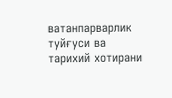ватанпарварлик туйғуси ва тарихий хотирани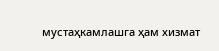мустаҳкамлашга ҳам хизмат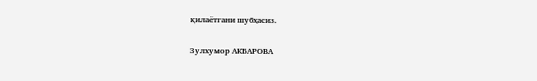қилаётгани шубҳасиз.

Зулхумор АКБАРОВА